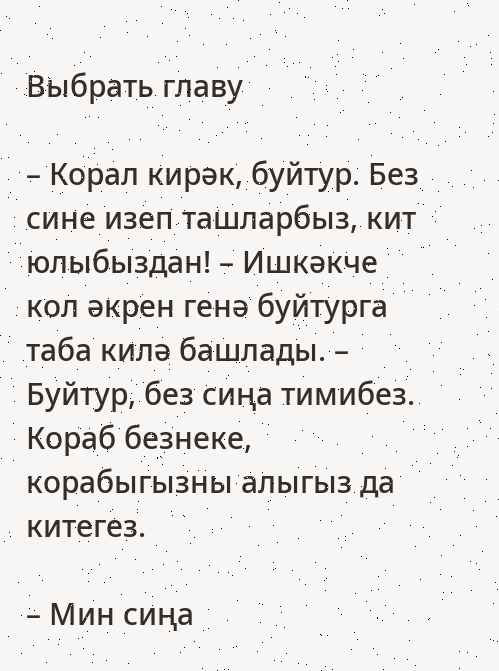Выбрать главу

– Корал кирәк, буйтур. Без сине изеп ташларбыз, кит юлыбыздан! – Ишкәкче кол әкрен генә буйтурга таба килә башлады. – Буйтур, без сиңа тимибез. Кораб безнеке, корабыгызны алыгыз да китегез.

– Мин сиңа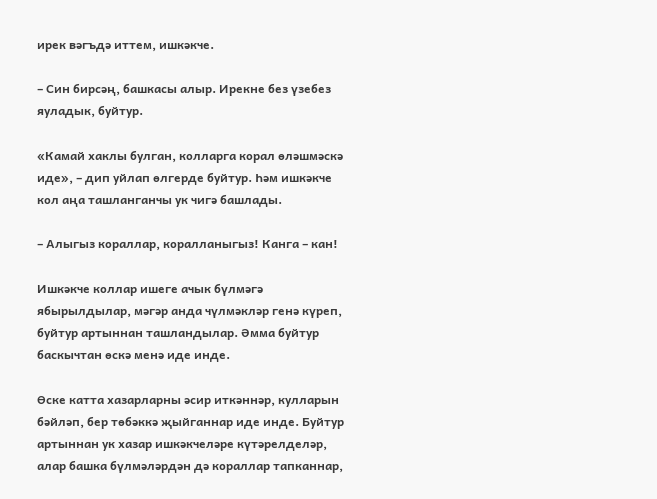ирек вәгъдә иттем, ишкәкче.

– Син бирсәң, башкасы алыр. Ирекне без үзебез яуладык, буйтур.

«Камай хаклы булган, колларга корал өләшмәскә иде», – дип уйлап өлгерде буйтур. Һәм ишкәкче кол аңа ташланганчы ук чигә башлады.

– Алыгыз кораллар, коралланыгыз! Канга – кан!

Ишкәкче коллар ишеге ачык бүлмәгә ябырылдылар, мәгәр анда чүлмәкләр генә күреп, буйтур артыннан ташландылар. Әмма буйтур баскычтан өскә менә иде инде.

Өске катта хазарларны әсир иткәннәр, кулларын бәйләп, бер төбәккә җыйганнар иде инде. Буйтур артыннан ук хазар ишкәкчеләре күтәрелделәр, алар башка бүлмәләрдән дә кораллар тапканнар,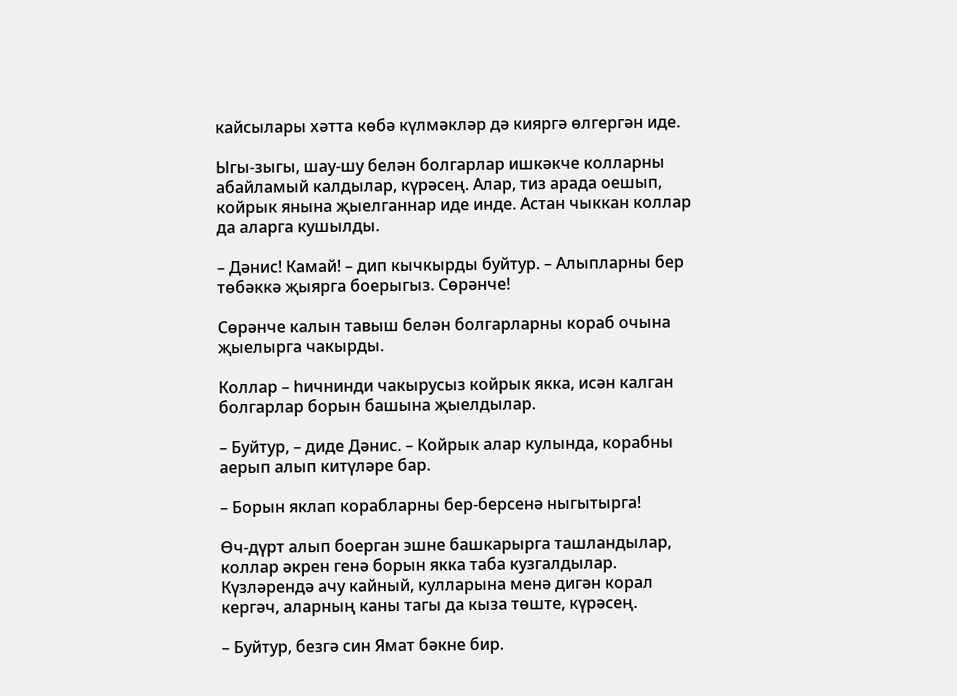кайсылары хәтта көбә күлмәкләр дә кияргә өлгергән иде.

Ыгы-зыгы, шау-шу белән болгарлар ишкәкче колларны абайламый калдылар, күрәсең. Алар, тиз арада оешып, койрык янына җыелганнар иде инде. Астан чыккан коллар да аларга кушылды.

– Дәнис! Камай! – дип кычкырды буйтур. – Алыпларны бер төбәккә җыярга боерыгыз. Сөрәнче!

Сөрәнче калын тавыш белән болгарларны кораб очына җыелырга чакырды.

Коллар – һичнинди чакырусыз койрык якка, исән калган болгарлар борын башына җыелдылар.

– Буйтур, – диде Дәнис. – Койрык алар кулында, корабны аерып алып китүләре бар.

– Борын яклап корабларны бер-берсенә ныгытырга!

Өч-дүрт алып боерган эшне башкарырга ташландылар, коллар әкрен генә борын якка таба кузгалдылар. Күзләрендә ачу кайный, кулларына менә дигән корал кергәч, аларның каны тагы да кыза төште, күрәсең.

– Буйтур, безгә син Ямат бәкне бир.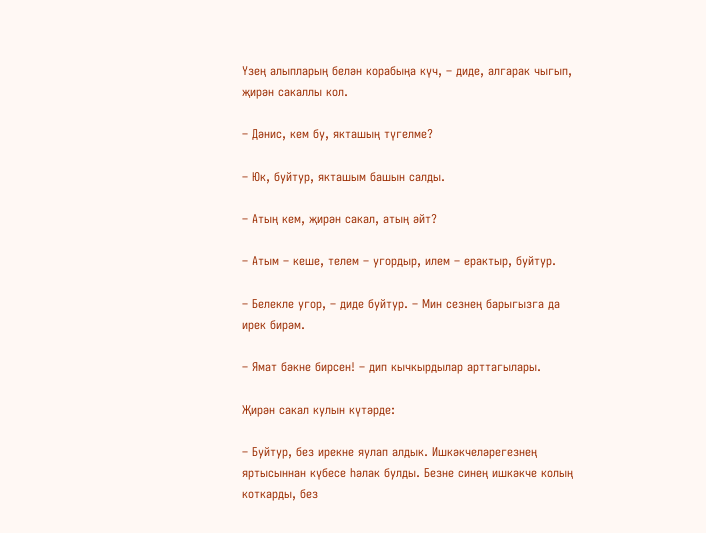Үзең алыпларың белән корабыңа күч, – диде, алгарак чыгып, җирән сакаллы кол.

– Дәнис, кем бу, якташың түгелме?

– Юк, буйтур, якташым башын салды.

– Атың кем, җирән сакал, атың әйт?

– Атым – кеше, телем – угордыр, илем – ерактыр, буйтур.

– Белекле угор, – диде буйтур. – Мин сезнең барыгызга да ирек бирәм.

– Ямат бәкне бирсен! – дип кычкырдылар арттагылары.

Җирән сакал кулын күтәрде:

– Буйтур, без ирекне яулап алдык. Ишкәкчеләрегезнең яртысыннан күбесе һәлак булды. Безне синең ишкәкче колың коткарды, без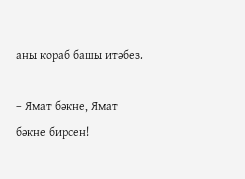аны кораб башы итәбез.

– Ямат бәкне, Ямат бәкне бирсен!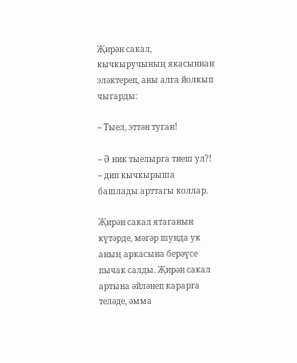Җирән сакал, кычкыручының якасыннан эләктереп, аны алга йолкып чыгарды:

– Тыел, эттән туган!

– Ә ник тыелырга тиеш ул?! – дип кычкырыша башлады арттагы коллар.

Җирән сакал ятаганын күтәрде, мәгәр шунда ук аның аркасына берәүсе пычак салды. Җирән сакал артына әйләнеп карарга теләде, әмма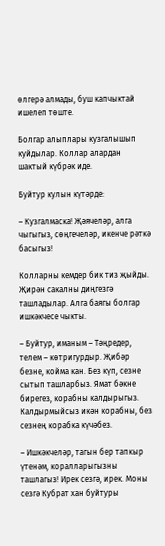өлгерә алмады, буш капчыктай ишелеп төште.

Болгар алыплары кузгалышып куйдылар. Коллар алардан шактый күбрәк иде.

Буйтур кулын күтәрде:

– Кузгалмаска! Җәячеләр, алга чыгыгыз, сөңгечеләр, икенче рәткә басыгыз!

Колларны кемдер бик тиз җыйды. Җирән сакалны диңгезгә ташладылар. Алга баягы болгар ишкәкчесе чыкты.

– Буйтур, иманым – Тәңредер, телем – көтригурдыр. Җибәр безне, койма кан. Без күп, сезне сытып ташларбыз. Ямат бәкне бирегез, корабны калдырыгыз. Калдырмыйсыз икән корабны, без сезнең корабка күчәбез.

– Ишкәкчеләр, тагын бер тапкыр үтенәм, коралларыгызны ташлагыз! Ирек сезгә, ирек. Моны сезгә Кубрат хан буйтуры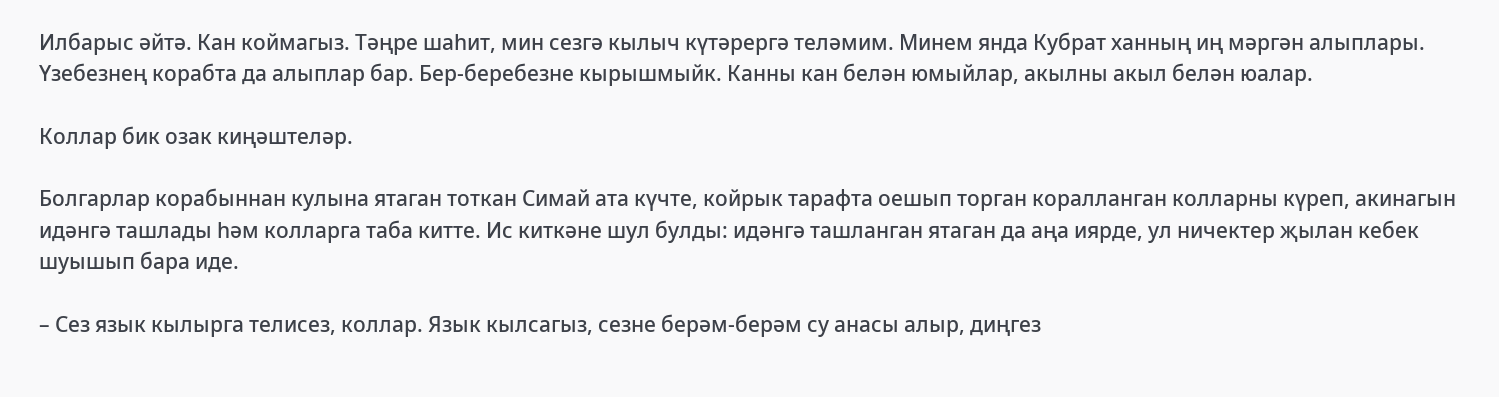Илбарыс әйтә. Кан коймагыз. Тәңре шаһит, мин сезгә кылыч күтәрергә теләмим. Минем янда Кубрат ханның иң мәргән алыплары. Үзебезнең корабта да алыплар бар. Бер-беребезне кырышмыйк. Канны кан белән юмыйлар, акылны акыл белән юалар.

Коллар бик озак киңәштеләр.

Болгарлар корабыннан кулына ятаган тоткан Симай ата күчте, койрык тарафта оешып торган коралланган колларны күреп, акинагын идәнгә ташлады һәм колларга таба китте. Ис киткәне шул булды: идәнгә ташланган ятаган да аңа иярде, ул ничектер җылан кебек шуышып бара иде.

– Сез язык кылырга телисез, коллар. Язык кылсагыз, сезне берәм-берәм су анасы алыр, диңгез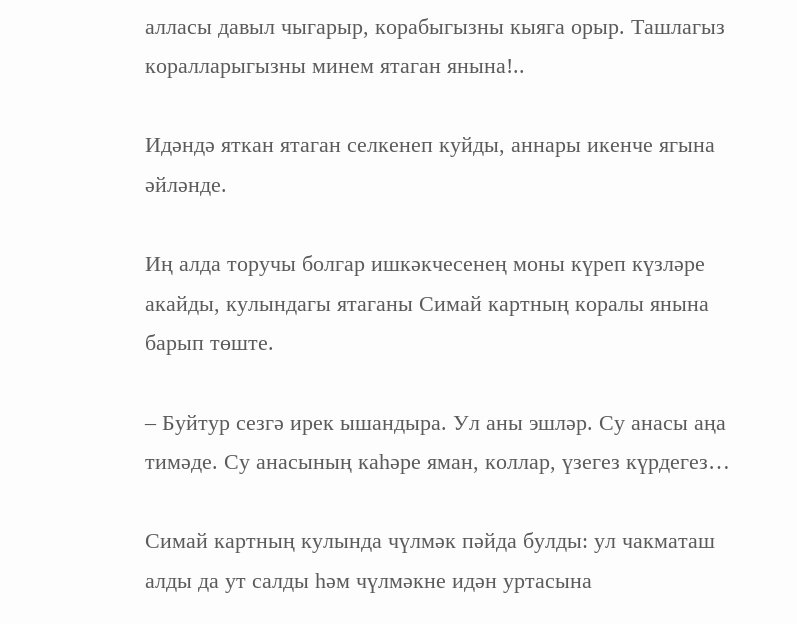алласы давыл чыгарыр, корабыгызны кыяга орыр. Ташлагыз коралларыгызны минем ятаган янына!..

Идәндә яткан ятаган селкенеп куйды, аннары икенче ягына әйләнде.

Иң алда торучы болгар ишкәкчесенең моны күреп күзләре акайды, кулындагы ятаганы Симай картның коралы янына барып төште.

– Буйтур сезгә ирек ышандыра. Ул аны эшләр. Су анасы аңа тимәде. Су анасының каһәре яман, коллар, үзегез күрдегез…

Симай картның кулында чүлмәк пәйда булды: ул чакматаш алды да ут салды һәм чүлмәкне идән уртасына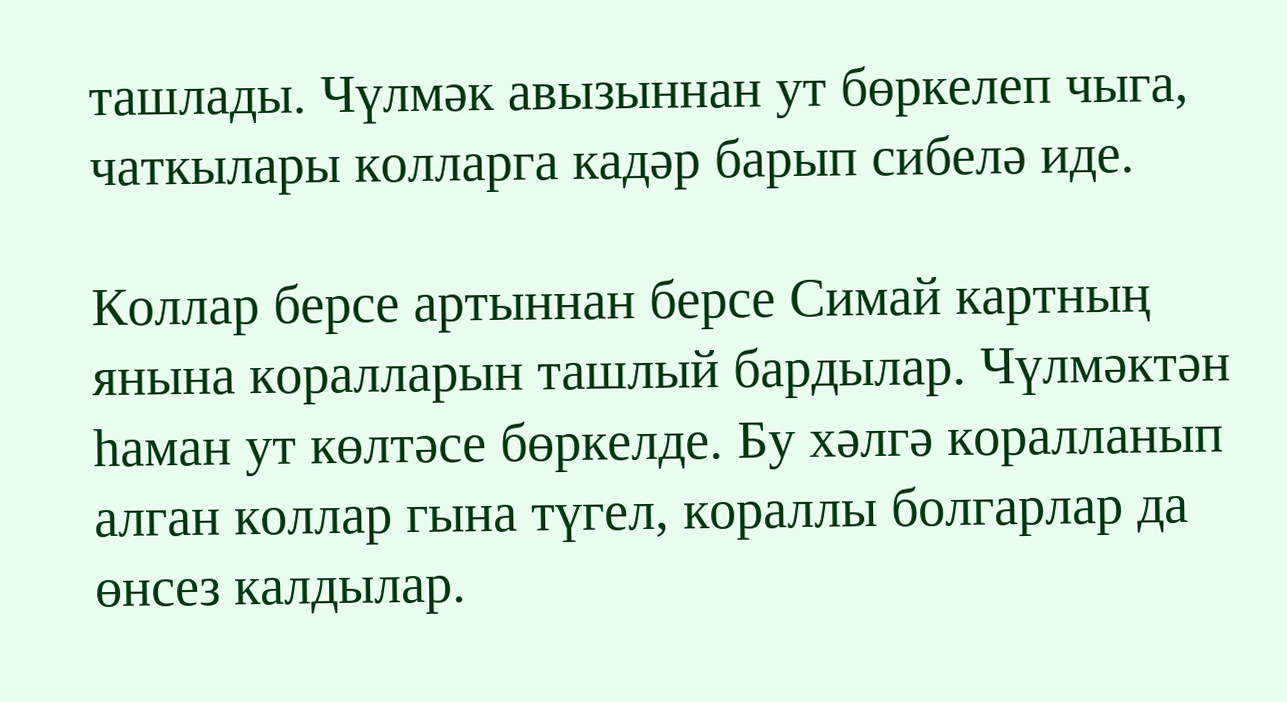ташлады. Чүлмәк авызыннан ут бөркелеп чыга, чаткылары колларга кадәр барып сибелә иде.

Коллар берсе артыннан берсе Симай картның янына коралларын ташлый бардылар. Чүлмәктән һаман ут көлтәсе бөркелде. Бу хәлгә коралланып алган коллар гына түгел, кораллы болгарлар да өнсез калдылар.